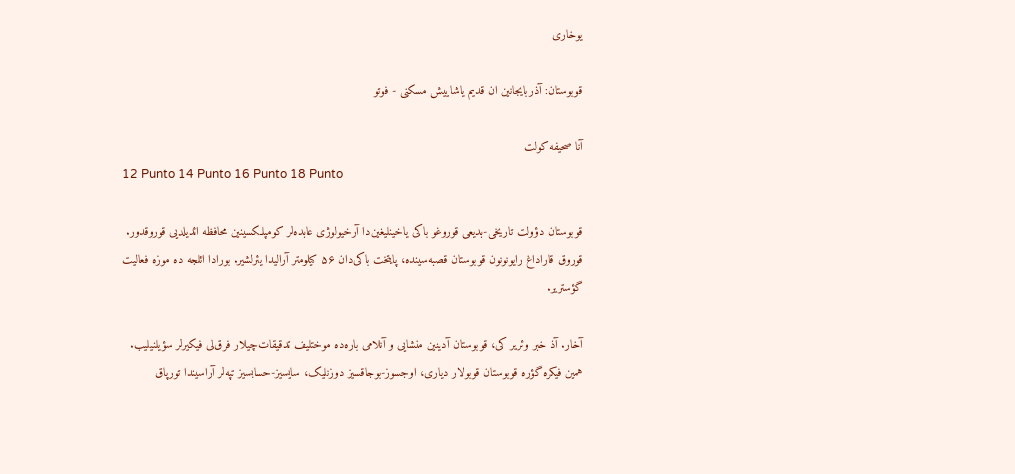یوخاری

قوبوستان: آذربایجانین ان قدیم یاشاییش مسکنی - فوتو

آنا صحیفه کولت
12 Punto 14 Punto 16 Punto 18 Punto

قوبوستان دؤولت تاریخی-بدیعی قوروغو باکی یاخینلیغین‌دا آرخیولوژی عابده‌لر کومپلکسینین محافظه ائدیلدیی قوروقدور. قوروق قاراداغ رایونونون قوبوستان قصبه‌سینده، پایتخت باکی‌دان ۵۶ کیلومتر آرالیدا یئرلشیر. بورادا ائلجه ده موزه فعالیت گؤستریر.

آخار. آذ خبر وئریر کی، قوبوستان آدینین منشایی و آنلامی باره‌ده موختلیف تدقیقات‌چیلار فرق‌لی فیکیرلر سؤیلنیلیب. همین فیکره گؤره قوبوستان قوبولار دیاری، اوجسوز-بوجاقسیز دوزنلیک، سایسیز-حسابسیز تپه‌لر آراسیندا تورپاق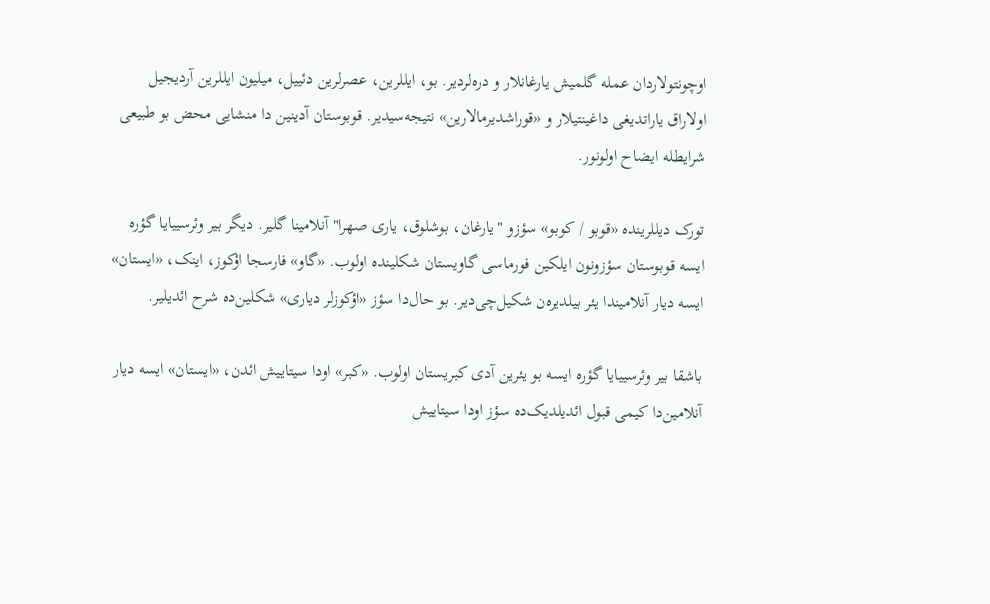اوچونتولاردان عمله گلمیش یارغانلار و دره‌لردیر. بو، ایللرین، عصرلرین دئییل، میلیون ایللرین آردیجیل اولاراق یاراتدیغی داغینتیلار و «قوراشدیرمالارین» نتیجه‌سیدیر. قوبوستان آدینین دا منشایی محض بو طبیعی شرایطله ایضاح اولونور.

تورک دیللرینده «قوبو / کوبو» سؤزو "یارغان، بوشلوق، یاری صهرا" آنلامینا گلیر. دیگر بیر وئرسییایا گؤره ایسه قوبوستان سؤزونون ایلکین فورماسی گاویستان شکلینده اولوب. «گاو» فارسجا اؤکوز، اینک، «ایستان» ایسه دیار آنلامیندا یئر بیلدیره‌ن شکیل‌چی‌دیر. بو حال‌دا سؤز «اؤکوزلر دیاری» شکلین‌ده شرح ائدیلیر.

باشقا بیر وئرسییایا گؤره ایسه بو یئرین آدی کبریستان اولوب. «کبر» اودا سیتاییش ائد‌ن، «ایستان» ایسه دیار آنلامین‌دا کیمی قبول ائدیلدیک‌ده سؤز اودا سیتاییش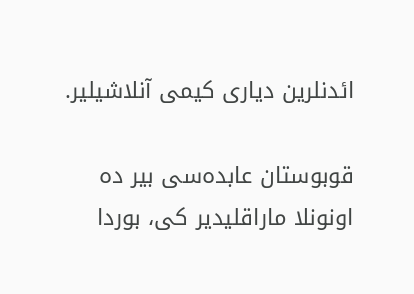ائد‌نلرین دیاری کیمی آنلاشیلیر.

قوبوستان عابده‌سی بیر ده اونونلا ماراقلیدیر کی، بوردا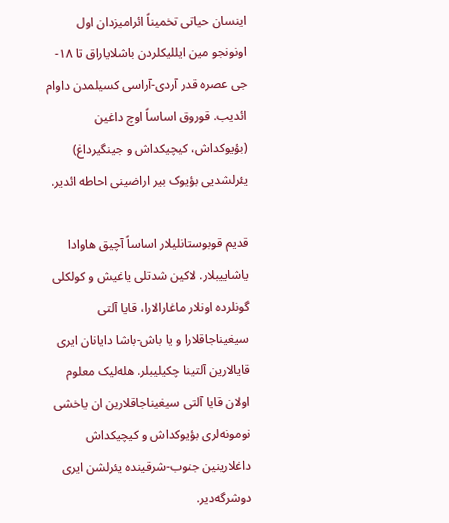اینسان حیاتی تخمیناً ائرامیزدان اول اونونجو مین ایللیکلردن باشلایاراق تا ۱۸-جی عصره قدر آردی-آراسی کسیلمدن داوام ائدیب. قوروق اساساً اوچ داغین (بؤیوکداش، کیچیکداش و جینگیرداغ) یئرلشدیی بؤیوک بیر اراضینی احاطه ائدیر.

قدیم قوبوستانلیلار اساساً آچیق هاوادا یاشاییبلار. لاکین شدتلی یاغیش و کولکلی گونلرده اونلار ماغارالارا، قایا آلتی سیغیناجاقلارا و یا باش-باشا دایانان ایری قایالارین آلتینا چکیلیبلر. هله‌لیک معلوم اولان قایا آلتی سیغیناجاقلارین ان یاخشی نومونه‌لری بؤیوکداش و کیچیکداش داغلارینین جنوب-شرقینده یئرلشن ایری دوشرگه‌دیر.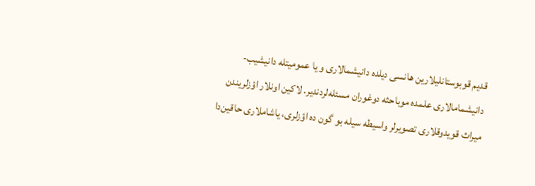قدیم قوبوستانلیلارین هانسی دیلده دانیشمالاری و یا عمومیتله دانیشیب-دانیشمامالاری علمده موباحثه دوغوران مسئله‌لردندیر. لاکین اونلار اؤزلریندن میراث قویدوقلاری تصویرلر واسیطه سیله بو گون ده اؤزلری، یاشاملاری حاقین‌دا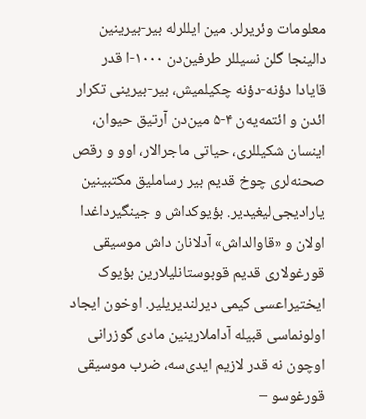معلومات وئریرلر. مین ایللرله بیر-بیرینین دالینجا گلن نسیللر طرفین‌دن ۱۰۰۰-ا قدر قایادا دؤنه-دؤنه چکیلمیش، بیر-بیرینی تکرار ائد‌ن و ائتمه‌یه‌ن ۴-۵ مین‌دن آرتیق حیوان، اینسان شکیللری، حیاتی ماجرالار، اوو و رقص صحنه‌لری چوخ قدیم بیر رساملیق مکتبینین یارادیجی‌لیغیدیر. بؤیوکداش و جینگیرداغدا اولان و «قاوالداش» آدلانان داش موسیقی قورغولاری قدیم قوبوستانلیلارین بؤیوک ایختیراعسی کیمی دیرلندیریلیر. اوخون ایجاد اولونماسی قبیله آداملارینین مادی گوزرانی اوچون نه قدر لازیم ایدی‌سه، ضرب موسیقی قورغوسو –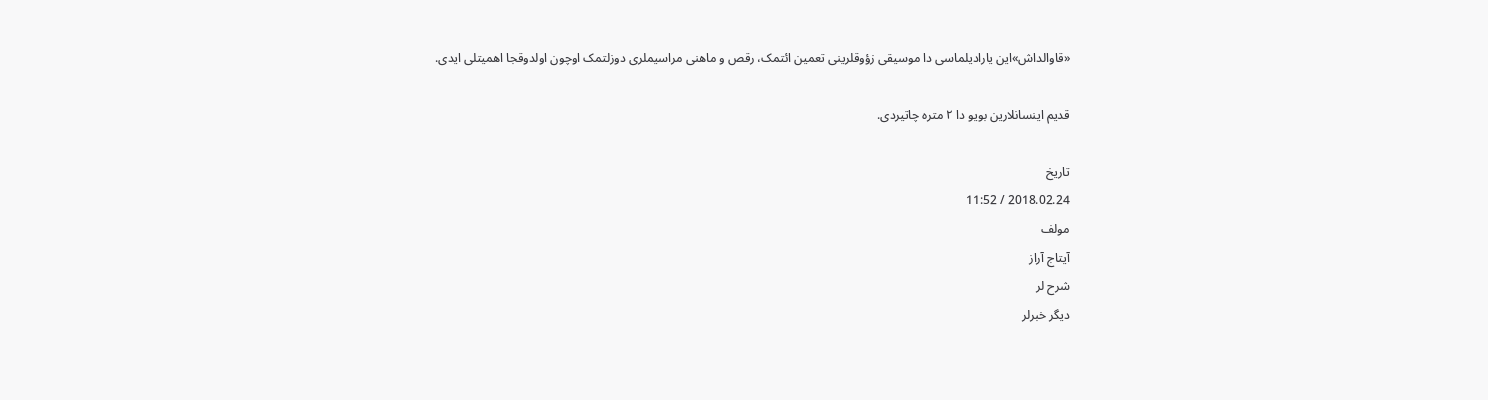«قاوالداش»این یارادیلماسی دا موسیقی زؤوقلرینی تعمین ائتمک، رقص و ماهنی مراسیملری دوزلتمک اوچون اولدوقجا اهمیتلی ایدی.

قدیم اینسانلارین بویو دا ۲ متره چاتیردی.

تاریخ
2018.02.24 / 11:52
مولف
آیتاج آراز
شرح لر
دیگر خبرلر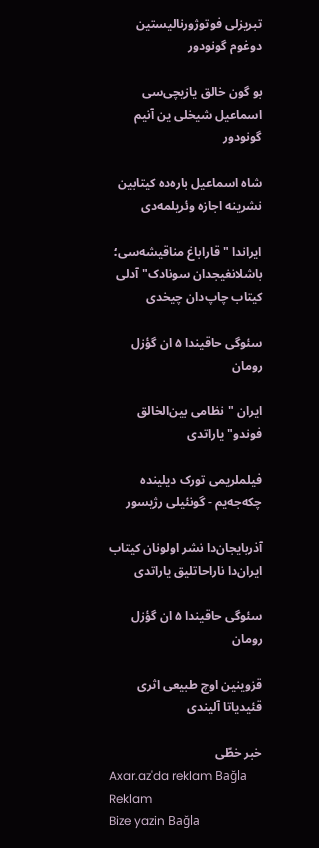تبریزلی فوتوژورنالیستین دوغوم گونودور

بو گون خالق یازیچی‌سی اسماعیل شیخلی ‌ین آنیم گونودور

شاه اسماعیل باره‌ده کیتابین نشرینه اجازه وئریلمه‌دی

ایراندا "قاراباغ مناقیشه‌سی؛ باشلانغیجدان سونادک" آدلی کیتاب چاپ‌دان چیخدی

سئوگی حاقیندا ۵ ان گؤزل رومان

ایران "نظامی بین‌الخالق فوندو" یاراتدی

فیلملریمی تورک دیلینده چکه‌جه‌یم - گونئیلی رژیسور

آذربایجان‌دا نشر اولونان کیتاب ایران‌دا ناراحاتلیق یاراتدی

سئوگی حاقیندا ۵ ان گؤزل رومان

قزوینین اوچ طبیعی اثری قئیدیاتا آلیندی

خبر خطّی
Axar.az'da reklam Bağla
Reklam
Bize yazin Bağla